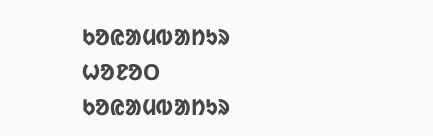ᱠᱚᱭᱟᱢᱵᱟᱴᱩᱨ ᱦᱚᱱᱚᱛ
ᱠᱚᱭᱟᱢᱵᱟᱴᱩᱨ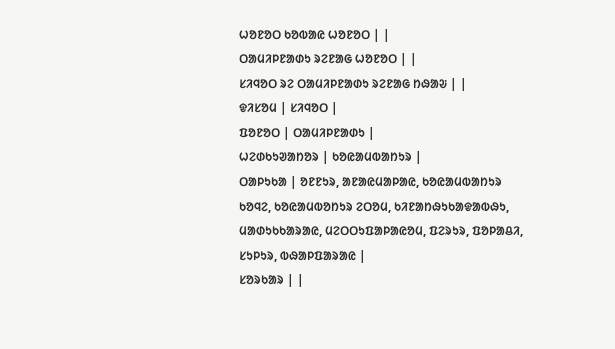ᱦᱚᱱᱚᱛ ᱠᱚᱵᱟᱭ ᱦᱚᱱᱚᱛ | |
ᱛᱟᱢᱤᱞᱱᱟᱰᱩ ᱨᱮᱱᱟᱜ ᱦᱚᱱᱚᱛ | |
ᱥᱤᱧᱚᱛ ᱨᱮ ᱛᱟᱢᱤᱞᱱᱟᱰᱩ ᱨᱮᱱᱟᱜ ᱴᱷᱟᱶ | |
ᱫᱤᱥᱚᱢ | ᱥᱤᱧᱚᱛ |
ᱯᱚᱱᱚᱛ | ᱛᱟᱢᱤᱞᱱᱟᱰᱩ |
ᱦᱮᱰᱠᱩᱣᱟᱴᱚᱨ | ᱠᱚᱭᱟᱢᱵᱟᱴᱩᱨ |
ᱛᱟᱞᱩᱠᱟ | ᱚᱱᱱᱩᱨ, ᱟᱱᱟᱭᱢᱟᱞᱟᱭ, ᱠᱚᱭᱟᱢᱵᱟᱴᱩᱨ ᱠᱚᱧᱮ, ᱠᱚᱭᱟᱢᱵᱚᱴᱩᱨ ᱮᱛᱚᱢ, ᱠᱤᱱᱟᱴᱷᱩᱠᱟᱫᱟᱵᱷᱩ, ᱢᱟᱰᱩᱠᱠᱟᱨᱟᱭ, ᱢᱮᱛᱛᱩᱯᱟᱞᱟᱭᱚᱢ, ᱯᱮᱨᱩᱨ, ᱯᱚᱞᱟᱪᱤ, ᱥᱩᱞᱩᱨ, ᱵᱷᱟᱞᱯᱟᱨᱟᱭ |
ᱥᱚᱨᱠᱟᱨ | |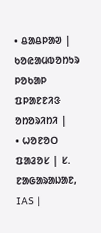• ᱪᱟᱪᱞᱟᱣ | ᱠᱚᱭᱟᱢᱵᱚᱴᱩᱨ ᱞᱚᱠᱟᱞ ᱯᱞᱟᱱᱱᱤᱝ ᱚᱴᱚᱨᱤᱴᱤ |
• ᱦᱚᱱᱚᱛ ᱯᱟᱲᱚᱥ | ᱥ. ᱱᱟᱜᱟᱨᱟᱡᱟᱱ, IAS |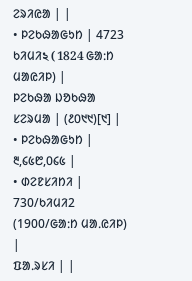ᱮᱨᱤᱭᱟ | |
• ᱞᱮᱠᱷᱟᱜᱩᱴ | 4723 ᱠᱤᱢᱤ২ (1824 ᱜᱟᱺᱴ ᱢᱟᱭᱤᱞ) |
ᱞᱮᱠᱷᱟ ᱡᱚᱠᱷᱟ ᱥᱮᱨᱢᱟ | (᱒᱐᱑᱑)[᱑] |
• ᱞᱮᱠᱷᱟᱜᱩᱴ | ᱓,᱔᱕᱘,᱐᱔᱕ |
• ᱰᱮᱱᱥᱤᱴᱤ | 730/ᱠᱤᱢᱤ2 (1900/ᱜᱟᱺᱴ ᱢᱟᱹᱭᱤᱞ) |
ᱯᱟᱹᱨᱥᱤ | |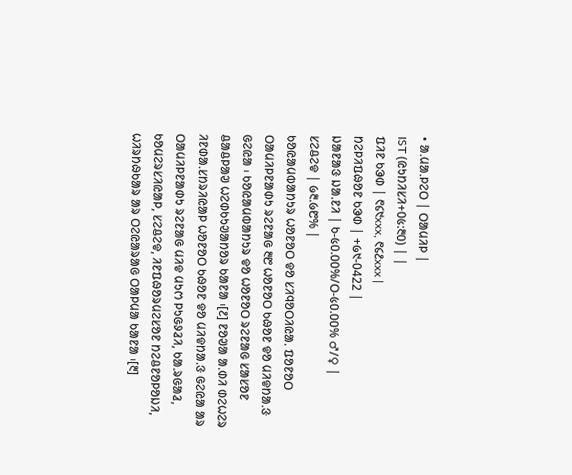• ᱟᱹᱢᱟᱹᱞᱮᱛ | ᱛᱟᱢᱤᱞ |
IST (ᱭᱩᱴᱤᱥᱤ+᱐᱕:᱓᱐) | |
ᱯᱤᱱ ᱠᱳᱰ | ᱖᱔᱑xxx, ᱖᱔᱒xxx |
ᱴᱮᱞᱤᱯᱷᱚᱱ ᱠᱳᱰ | +᱙᱑-0422 |
ᱡᱟᱱᱟᱝ ᱡᱟᱹᱱᱤ | ᱠ-᱕᱐.᱐᱐%/ᱛ-᱕᱐.᱐᱐% ♂/♀ |
ᱥᱮᱪᱮᱫ | ᱙᱓.᱙᱘% |
ᱠᱚᱭᱟᱢᱵᱟᱴᱩᱨ ᱦᱚᱱᱚᱛ ᱫᱚ ᱥᱤᱧᱚᱛᱤᱭᱟᱹ ᱯᱚᱱᱚᱛ ᱛᱟᱢᱤᱞᱱᱟᱰᱩ ᱨᱮᱱᱟᱜ ᱓᱘ ᱦᱚᱱᱚᱛ ᱠᱷᱚᱱ ᱫᱚ ᱢᱤᱫᱴᱟᱹᱝ ᱜᱮᱭᱟ ᱾ ᱠᱚᱭᱟᱢᱵᱟᱴᱩᱨ ᱫᱚ ᱦᱚᱱᱚᱛ ᱨᱮᱱᱟᱜ ᱥᱟᱥᱚᱱ ᱪᱟᱪᱞᱟᱣ ᱦᱮᱰᱠᱩᱣᱟᱴᱚᱨ ᱠᱟᱱᱟ ᱾[᱒] ᱱᱚᱣᱟ ᱟᱹᱰᱤ ᱰᱮᱦᱮᱨ ᱤᱱᱰᱟᱹᱥᱴᱨᱤᱭᱟᱞ ᱦᱚᱱᱚᱛ ᱠᱷᱚᱱ ᱫᱚ ᱢᱤᱫᱴᱟᱹᱝ ᱜᱮᱭᱟ ᱟᱨ ᱛᱟᱢᱤᱞᱱᱟᱰᱩ ᱨᱮᱱᱟᱜ ᱢᱤᱫ ᱢᱩᱬ ᱞᱩᱜᱽᱲᱤ, ᱠᱟᱹᱨᱜᱟᱲ, ᱠᱚᱢᱮᱨᱥᱤᱭᱟᱞ, ᱥᱮᱪᱮᱫ, ᱤᱱᱯᱷᱚᱨᱢᱮᱥᱚᱱ ᱴᱮᱪᱱᱚᱞᱚᱡᱤ, ᱦᱤᱨᱴᱷᱠᱟᱨ ᱟᱨ ᱛᱮᱭᱟᱨᱟᱜ ᱛᱟᱞᱢᱟ ᱠᱟᱱᱟ ᱾[᱓]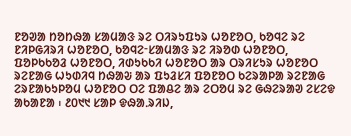ᱱᱚᱣᱟ ᱴᱚᱴᱷᱟ ᱥᱟᱢᱟᱝ ᱨᱮ ᱛᱤᱨᱩᱯᱩᱨ ᱦᱚᱱᱚᱛ, ᱠᱚᱧᱮ ᱨᱮ ᱱᱤᱞᱜᱤᱨᱤ ᱦᱚᱱᱚᱛ, ᱠᱚᱧᱮᱼᱥᱟᱢᱟᱝ ᱨᱮ ᱤᱨᱚᱰ ᱦᱚᱱᱚᱛ, ᱯᱚᱞᱠᱠᱚᱲ ᱦᱚᱱᱚᱛ, ᱤᱰᱩᱠᱠᱤ ᱦᱚᱱᱚᱛ ᱟᱨ ᱛᱨᱤᱥᱩᱨ ᱦᱚᱱᱚᱛ ᱨᱮᱱᱟᱜ ᱦᱩᱰᱤᱧ ᱴᱷᱟᱶ ᱟᱨ ᱯᱩᱲᱥᱤ ᱯᱚᱱᱚᱛ ᱠᱮᱨᱟᱞᱟ ᱨᱮᱱᱟᱜ ᱮᱨᱱᱟᱠᱩᱞᱚᱢ ᱦᱚᱱᱚᱛ ᱛᱮ ᱯᱟᱪᱮ ᱟᱨ ᱮᱛᱚᱢ ᱨᱮ ᱜᱷᱮᱨᱟᱣ ᱮᱥᱮᱫ ᱟᱠᱟᱱᱟ ᱾ ᱒᱐᱑᱑ ᱥᱟᱞ ᱫᱷᱟᱹᱨᱤᱡ,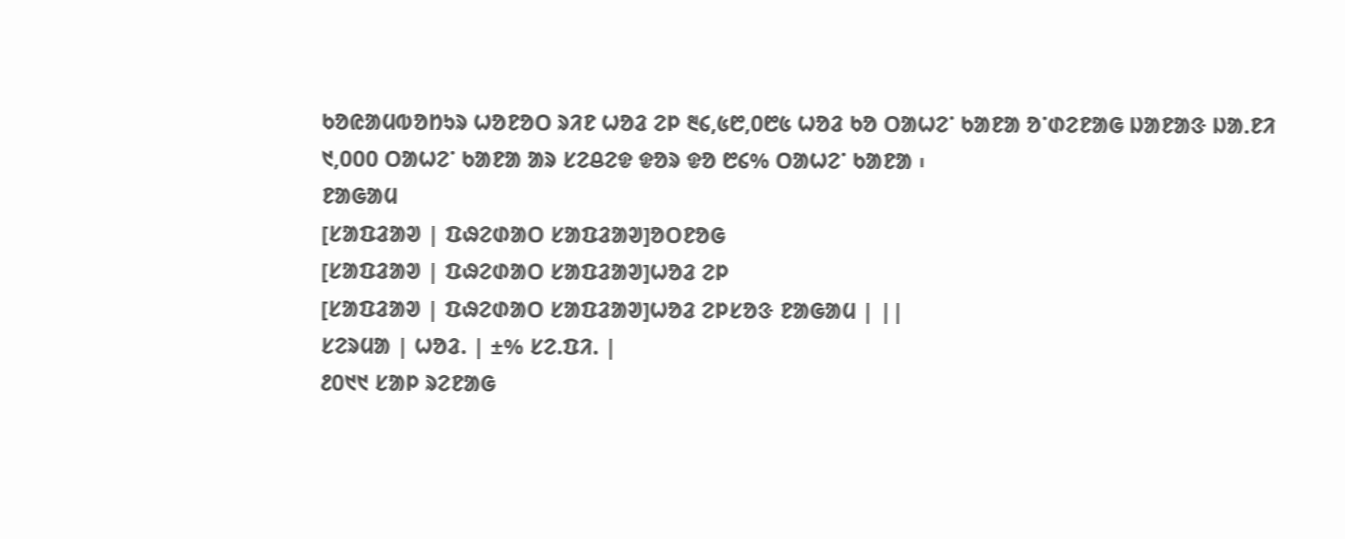ᱠᱚᱭᱟᱢᱵᱚᱴᱩᱨ ᱦᱚᱱᱚᱛ ᱨᱤᱱ ᱦᱚᱲ ᱮᱞ ᱓᱔,᱕᱘,᱐᱘᱕ ᱦᱚᱲ ᱠᱚ ᱛᱟᱦᱮᱸ ᱠᱟᱱᱟ ᱚᱸᱰᱮᱱᱟᱜ ᱡᱟᱱᱟᱝ ᱡᱟᱹᱱᱤ ᱑,᱐᱐᱐ ᱛᱟᱦᱮᱸ ᱠᱟᱱᱟ ᱟᱨ ᱥᱮᱪᱮᱫ ᱫᱚᱨ ᱫᱚ ᱘᱔% ᱛᱟᱦᱮᱸ ᱠᱟᱱᱟ ᱾
ᱱᱟᱜᱟᱢ
[ᱥᱟᱯᱲᱟᱣ | ᱯᱷᱮᱰᱟᱛ ᱥᱟᱯᱲᱟᱣ]ᱚᱛᱱᱚᱜ
[ᱥᱟᱯᱲᱟᱣ | ᱯᱷᱮᱰᱟᱛ ᱥᱟᱯᱲᱟᱣ]ᱦᱚᱲ ᱮᱞ
[ᱥᱟᱯᱲᱟᱣ | ᱯᱷᱮᱰᱟᱛ ᱥᱟᱯᱲᱟᱣ]ᱦᱚᱲ ᱮᱞᱥᱚᱝ ᱱᱟᱜᱟᱢ | ||
ᱥᱮᱨᱢᱟ | ᱦᱚᱲ. | ±% ᱥᱮ.ᱯᱤ. |
᱒᱐᱑᱑ ᱥᱟᱞ ᱨᱮᱱᱟᱜ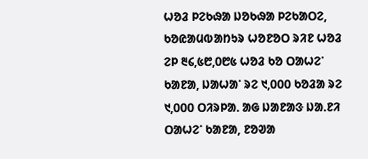ᱦᱚᱲ ᱞᱮᱠᱷᱟ ᱡᱚᱠᱷᱟ ᱞᱮᱠᱟᱛᱮ, ᱠᱚᱭᱟᱢᱵᱟᱴᱩᱨ ᱦᱚᱱᱚᱛ ᱨᱤᱱ ᱦᱚᱲ ᱮᱞ ᱓᱔,᱕᱘,᱐᱘᱕ ᱦᱚᱲ ᱠᱚ ᱛᱟᱦᱮᱸ ᱠᱟᱱᱟ, ᱡᱟᱦᱟᱸ ᱨᱮ ᱑,᱐᱐᱐ ᱠᱚᱲᱟ ᱨᱮ ᱑,᱐᱐᱐ ᱛᱤᱨᱞᱟᱹ ᱟᱜ ᱡᱟᱱᱟᱝ ᱡᱟᱹᱱᱤ ᱛᱟᱦᱮᱸ ᱠᱟᱱᱟ, ᱱᱚᱣᱟ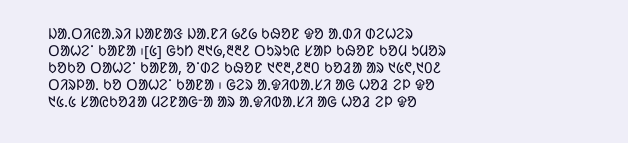ᱡᱟᱹᱛᱤᱭᱟᱹᱨᱤ ᱡᱟᱱᱟᱝ ᱡᱟᱹᱱᱤ ᱙᱒᱙ ᱠᱷᱚᱱ ᱫᱚ ᱟᱹᱰᱤ ᱰᱮᱦᱮᱨ ᱛᱟᱦᱮᱸ ᱠᱟᱱᱟ ᱾[᱕] ᱜᱩᱴ ᱓᱑᱙,᱓᱓᱒ ᱛᱩᱨᱩᱭ ᱥᱟᱞ ᱠᱷᱚᱱ ᱠᱚᱢ ᱩᱢᱚᱨ ᱠᱚᱠᱚ ᱛᱟᱦᱮᱸ ᱠᱟᱱᱟ, ᱚᱸᱰᱮ ᱠᱷᱚᱱ ᱑᱖᱓,᱒᱓᱐ ᱠᱚᱲᱟ ᱟᱨ ᱑᱕᱖,᱑᱐᱒ ᱛᱤᱨᱞᱟᱹ ᱠᱚ ᱛᱟᱦᱮᱸ ᱠᱟᱱᱟ ᱾ ᱜᱮᱨ ᱟᱹᱫᱤᱵᱟᱹᱥᱤ ᱟᱜ ᱦᱚᱲ ᱮᱞ ᱫᱚ ᱑᱕.᱕ ᱥᱟᱭᱠᱚᱲᱟ ᱢᱮᱱᱟᱜᱼᱟ ᱟᱨ ᱟᱹᱫᱤᱵᱟᱹᱥᱤ ᱟᱜ ᱦᱚᱲ ᱮᱞ ᱫᱚ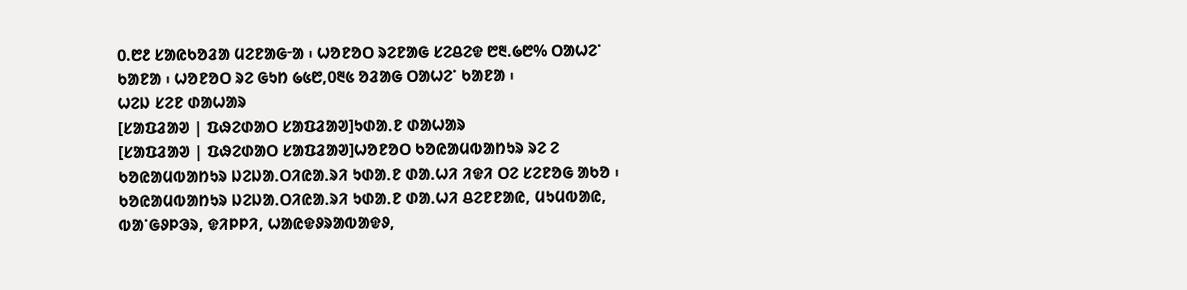᱐.᱘᱒ ᱥᱟᱭᱠᱚᱲᱟ ᱢᱮᱱᱟᱜᱼᱟ ᱾ ᱦᱚᱱᱚᱛ ᱨᱮᱱᱟᱜ ᱥᱮᱪᱮᱫ ᱘᱓.᱙᱘% ᱛᱟᱦᱮᱸ ᱠᱟᱱᱟ ᱾ ᱦᱚᱱᱚᱛ ᱨᱮ ᱜᱩᱴ ᱙᱕᱘,᱐᱓᱕ ᱚᱲᱟᱜ ᱛᱟᱦᱮᱸ ᱠᱟᱱᱟ ᱾
ᱦᱮᱡ ᱥᱮᱱ ᱰᱟᱦᱟᱨ
[ᱥᱟᱯᱲᱟᱣ | ᱯᱷᱮᱰᱟᱛ ᱥᱟᱯᱲᱟᱣ]ᱩᱰᱟᱹᱱ ᱰᱟᱦᱟᱨ
[ᱥᱟᱯᱲᱟᱣ | ᱯᱷᱮᱰᱟᱛ ᱥᱟᱯᱲᱟᱣ]ᱦᱚᱱᱚᱛ ᱠᱚᱭᱟᱢᱵᱟᱴᱩᱨ ᱨᱮ ᱮ ᱠᱚᱭᱟᱢᱵᱟᱴᱩᱨ ᱡᱮᱡᱟᱹᱛᱤᱭᱟᱹᱨᱤ ᱩᱰᱟᱹᱱ ᱰᱟᱹᱦᱤ ᱤᱫᱤ ᱛᱮ ᱥᱮᱱᱚᱜ ᱟᱠᱚ ᱾ ᱠᱚᱭᱟᱢᱵᱟᱴᱩᱨ ᱡᱮᱡᱟᱹᱛᱤᱭᱟᱹᱨᱤ ᱩᱰᱟᱹᱱ ᱰᱟᱹᱦᱤ ᱪᱮᱱᱱᱟᱭ, ᱢᱩᱢᱵᱟᱭ, ᱵᱟᱸᱜᱽᱞᱳᱨ, ᱫᱤᱞᱞᱤ, ᱦᱟᱭᱫᱽᱨᱟᱵᱟᱫᱽ,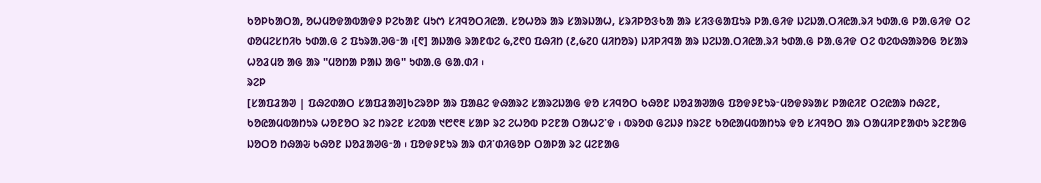ᱠᱚᱞᱠᱟᱛᱟ, ᱚᱦᱢᱚᱫᱟᱵᱟᱫᱽ ᱞᱮᱠᱟᱱ ᱢᱩᱬ ᱥᱤᱧᱚᱛᱤᱭᱟᱹ ᱥᱚᱦᱚᱨ ᱟᱨ ᱥᱟᱨᱡᱟᱦ, ᱥᱨᱤᱞᱚᱝᱠᱟ ᱟᱨ ᱥᱤᱝᱜᱟᱯᱩᱨ ᱞᱟᱹᱜᱤᱫ ᱡᱮᱡᱟᱹᱛᱤᱭᱟᱹᱨᱤ ᱩᱰᱟᱹᱜ ᱞᱟᱹᱜᱤᱫ ᱛᱮ ᱰᱚᱢᱮᱥᱴᱤᱠ ᱩᱰᱟᱹᱜ ᱮ ᱯᱩᱨᱟᱹᱣᱜᱼᱟ ᱾[᱖] ᱟᱡᱟᱜ ᱨᱟᱱᱵᱮ ᱙,᱗᱖᱐ ᱯᱷᱤᱴ (᱒,᱙᱗᱐ ᱢᱤᱴᱚᱨ) ᱡᱤᱞᱤᱧᱟ ᱟᱨ ᱡᱮᱡᱟᱹᱛᱤᱭᱟᱹᱨᱤ ᱩᱰᱟᱹᱜ ᱞᱟᱹᱜᱤᱫ ᱛᱮ ᱵᱮᱵᱷᱟᱨᱚᱜ ᱚᱥᱟᱨ ᱦᱚᱲᱢᱚ ᱟᱜ ᱟᱨ "ᱢᱚᱴᱟ ᱞᱟᱡ ᱟᱜ" ᱩᱰᱟᱹᱜ ᱜᱟᱹᱰᱤ ᱾
ᱨᱮᱞ
[ᱥᱟᱯᱲᱟᱣ | ᱯᱷᱮᱰᱟᱛ ᱥᱟᱯᱲᱟᱣ]ᱠᱮᱨᱚᱞ ᱟᱨ ᱯᱟᱪᱮ ᱫᱷᱟᱨᱮ ᱥᱟᱨᱮᱡᱟᱜ ᱫᱚ ᱥᱤᱧᱚᱛ ᱠᱷᱚᱱ ᱡᱚᱲᱟᱣᱟᱜ ᱯᱚᱫᱽᱱᱩᱨᱼᱢᱚᱫᱽᱨᱟᱥ ᱞᱟᱭᱤᱱ ᱛᱮᱭᱟᱨ ᱴᱷᱮᱱ, ᱠᱚᱭᱟᱢᱵᱟᱴᱩᱨ ᱦᱚᱱᱚᱛ ᱨᱮ ᱴᱨᱮᱱ ᱥᱮᱵᱟ ᱑᱘᱖᱓ ᱥᱟᱞ ᱨᱮ ᱮᱦᱚᱵ ᱞᱮᱱᱟ ᱛᱟᱦᱮᱸᱫ ᱾ ᱵᱨᱚᱰ ᱜᱮᱡᱽ ᱴᱨᱮᱱ ᱠᱚᱭᱟᱢᱵᱟᱴᱩᱨ ᱫᱚ ᱥᱤᱧᱚᱛ ᱟᱨ ᱛᱟᱢᱤᱞᱱᱟᱰᱩ ᱨᱮᱱᱟᱜ ᱡᱚᱛᱚ ᱴᱷᱟᱶ ᱠᱷᱚᱱ ᱡᱚᱲᱟᱣᱜᱼᱟ ᱾ ᱯᱚᱫᱽᱱᱩᱨ ᱟᱨ ᱰᱤᱸᱰᱤᱜᱚᱞ ᱛᱟᱞᱟ ᱨᱮ ᱢᱮᱱᱟᱜ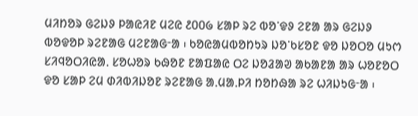ᱢᱤᱴᱚᱨ ᱜᱮᱡᱽ ᱞᱟᱭᱤᱱ ᱢᱮᱭ ᱒᱐᱐᱙ ᱥᱟᱞ ᱨᱮ ᱵᱚᱸᱫᱽ ᱮᱱᱟ ᱟᱨ ᱜᱮᱡᱽ ᱵᱚᱫᱚᱞ ᱨᱮᱱᱟᱜ ᱢᱮᱱᱟᱜᱼᱟ ᱾ ᱠᱚᱭᱟᱢᱵᱚᱴᱩᱨ ᱡᱚᱸᱠᱥᱚᱱ ᱫᱚ ᱡᱚᱛᱚ ᱢᱩᱬ ᱥᱤᱧᱚᱛᱤᱭᱟᱹ ᱥᱚᱦᱚᱨ ᱠᱷᱚᱱ ᱱᱟᱯᱟᱭ ᱛᱮ ᱡᱚᱲᱟᱣ ᱟᱠᱟᱱᱟ ᱟᱨ ᱦᱚᱱᱚᱛ ᱫᱚ ᱥᱟᱞ ᱮᱢ ᱰᱤᱵᱤᱡᱚᱱ ᱨᱮᱱᱟᱜ ᱟᱹᱢᱟᱹᱞᱤ ᱴᱚᱴᱷᱟ ᱨᱮ ᱦᱤᱡᱩᱜᱼᱟ ᱾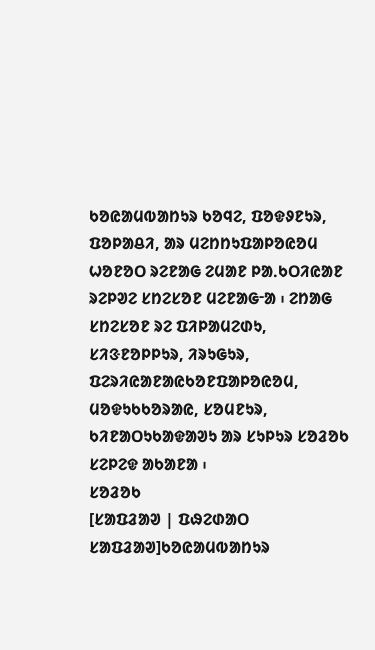ᱠᱚᱭᱟᱢᱵᱟᱴᱩᱨ ᱠᱚᱧᱮ, ᱯᱚᱫᱽᱱᱩᱨ, ᱯᱚᱞᱟᱪᱤ, ᱟᱨ ᱢᱮᱴᱴᱩᱯᱟᱞᱚᱭᱚᱢ ᱦᱚᱱᱚᱛ ᱨᱮᱱᱟᱜ ᱮᱢᱟᱱ ᱞᱟᱹᱠᱛᱤᱭᱟᱱ ᱨᱮᱞᱣᱮ ᱥᱴᱮᱥᱚᱱ ᱢᱮᱱᱟᱜᱼᱟ ᱾ ᱮᱴᱟᱜ ᱥᱴᱮᱥᱚᱱ ᱨᱮ ᱯᱤᱞᱟᱢᱮᱰᱩ, ᱥᱤᱝᱱᱚᱞᱞᱩᱨ, ᱤᱨᱩᱜᱩᱨ, ᱯᱮᱨᱤᱭᱟᱱᱟᱭᱠᱚᱱᱯᱟᱞᱚᱭᱚᱢ, ᱢᱚᱫᱩᱠᱠᱚᱨᱟᱭ, ᱥᱚᱢᱱᱩᱨ, ᱠᱤᱱᱟᱛᱩᱠᱟᱫᱟᱣᱩ ᱟᱨ ᱥᱩᱞᱩᱨ ᱥᱚᱲᱚᱠ ᱥᱮᱞᱮᱫ ᱟᱠᱟᱱᱟ ᱾
ᱥᱚᱲᱚᱠ
[ᱥᱟᱯᱲᱟᱣ | ᱯᱷᱮᱰᱟᱛ ᱥᱟᱯᱲᱟᱣ]ᱠᱚᱭᱟᱢᱵᱟᱴᱩᱨ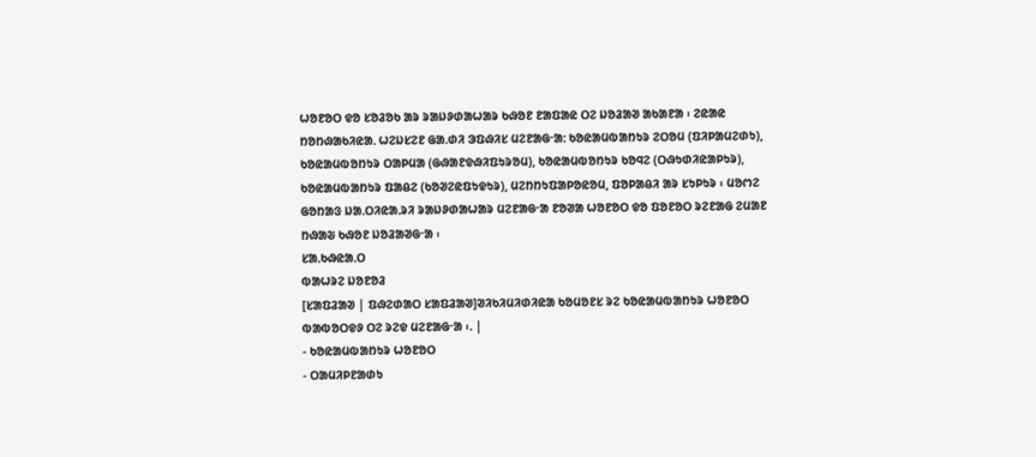ᱦᱚᱱᱚᱛ ᱫᱚ ᱥᱚᱲᱚᱠ ᱟᱨ ᱨᱟᱡᱽᱰᱟᱦᱟᱨ ᱠᱷᱚᱱ ᱱᱟᱯᱟᱭ ᱛᱮ ᱡᱚᱲᱟᱣ ᱟᱠᱟᱱᱟ ᱾ ᱮᱭᱟᱭ ᱴᱚᱴᱷᱟᱠᱤᱭᱟᱹ ᱦᱮᱡᱥᱮᱱ ᱜᱟᱹᱰᱤ ᱳᱯᱷᱤᱥ ᱢᱮᱱᱟᱜᱼᱟ: ᱠᱚᱭᱟᱢᱵᱟᱴᱩᱨ ᱮᱛᱚᱢ (ᱯᱤᱞᱟᱢᱮᱰᱩ), ᱠᱚᱭᱟᱢᱵᱚᱴᱩᱨ ᱛᱟᱞᱢᱟ (ᱜᱷᱟᱱᱫᱷᱤᱯᱩᱨᱚᱢ), ᱠᱚᱭᱟᱢᱵᱚᱴᱩᱨ ᱠᱚᱧᱮ (ᱛᱷᱩᱰᱤᱭᱟᱞᱩᱨ), ᱠᱚᱭᱟᱢᱵᱟᱴᱩᱨ ᱯᱟᱪᱮ (ᱠᱚᱣᱮᱭᱯᱩᱫᱩᱨ), ᱢᱮᱴᱴᱩᱯᱟᱞᱚᱭᱚᱢ, ᱯᱚᱞᱟᱪᱤ ᱟᱨ ᱥᱩᱞᱩᱨ ᱾ ᱢᱚᱬᱮ ᱜᱚᱴᱟᱝ ᱡᱟᱹᱛᱤᱭᱟᱹᱨᱤ ᱨᱟᱡᱽᱰᱟᱦᱟᱨ ᱢᱮᱱᱟᱜᱼᱟ ᱱᱚᱣᱟ ᱦᱚᱱᱚᱛ ᱫᱚ ᱯᱚᱱᱚᱛ ᱨᱮᱱᱟᱜ ᱮᱢᱟᱱ ᱴᱷᱟᱶ ᱠᱷᱚᱱ ᱡᱚᱲᱟᱣᱜᱼᱟ ᱾
ᱥᱟᱹᱠᱷᱭᱟᱹᱛ
ᱵᱟᱦᱨᱮ ᱡᱚᱱᱚᱲ
[ᱥᱟᱯᱲᱟᱣ | ᱯᱷᱮᱰᱟᱛ ᱥᱟᱯᱲᱟᱣ]ᱣᱤᱠᱤᱢᱤᱰᱤᱭᱟ ᱠᱚᱢᱚᱱᱥ ᱨᱮ ᱠᱚᱭᱟᱢᱵᱟᱴᱩᱨ ᱦᱚᱱᱚᱛ ᱵᱟᱵᱚᱛᱫᱽ ᱛᱮ ᱨᱮᱫ ᱢᱮᱱᱟᱜᱼᱟ ᱾. |
- ᱠᱚᱭᱟᱢᱵᱟᱴᱩᱨ ᱦᱚᱱᱚᱛ
- ᱛᱟᱢᱤᱞᱱᱟᱰᱩ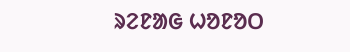ᱨᱮᱱᱟᱜ ᱦᱚᱱᱚᱛ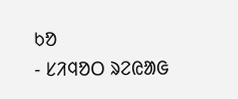ᱠᱚ
- ᱥᱤᱧᱚᱛ ᱨᱮᱭᱟᱜ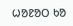ᱦᱚᱱᱚᱛ ᱠᱚ